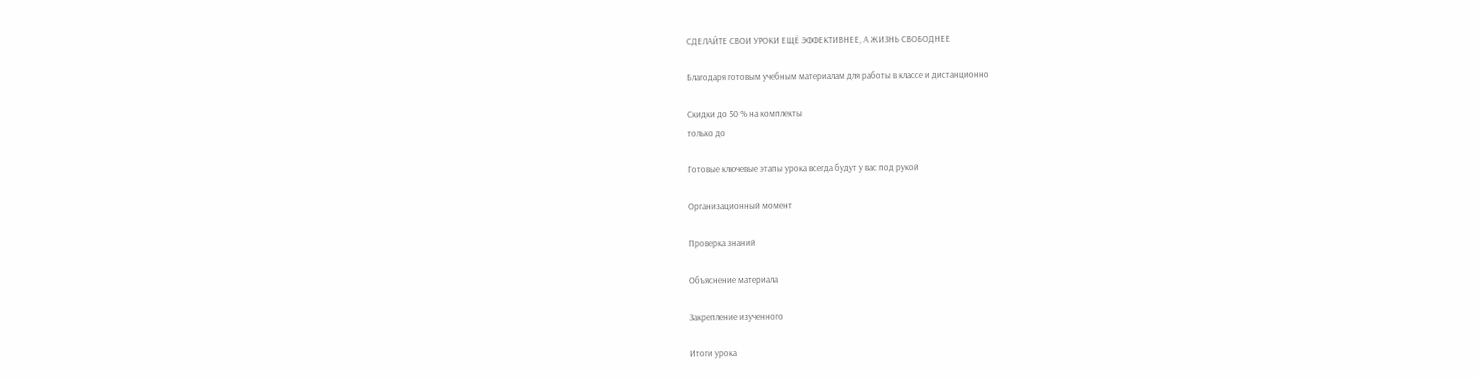СДЕЛАЙТЕ СВОИ УРОКИ ЕЩЁ ЭФФЕКТИВНЕЕ, А ЖИЗНЬ СВОБОДНЕЕ

Благодаря готовым учебным материалам для работы в классе и дистанционно

Скидки до 50 % на комплекты
только до

Готовые ключевые этапы урока всегда будут у вас под рукой

Организационный момент

Проверка знаний

Объяснение материала

Закрепление изученного

Итоги урока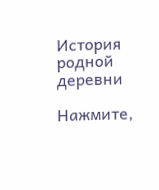История родной деревни

Нажмите,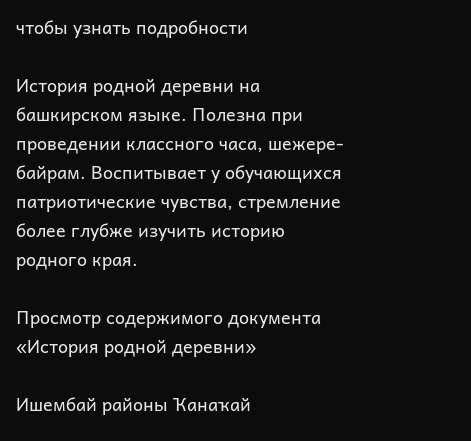чтобы узнать подробности

История родной деревни на башкирском языке. Полезна при проведении классного часа, шежере-байрам. Воспитывает у обучающихся патриотические чувства, стремление более глубже изучить историю родного края.

Просмотр содержимого документа
«История родной деревни»

Ишембай районы Ҡанаҡай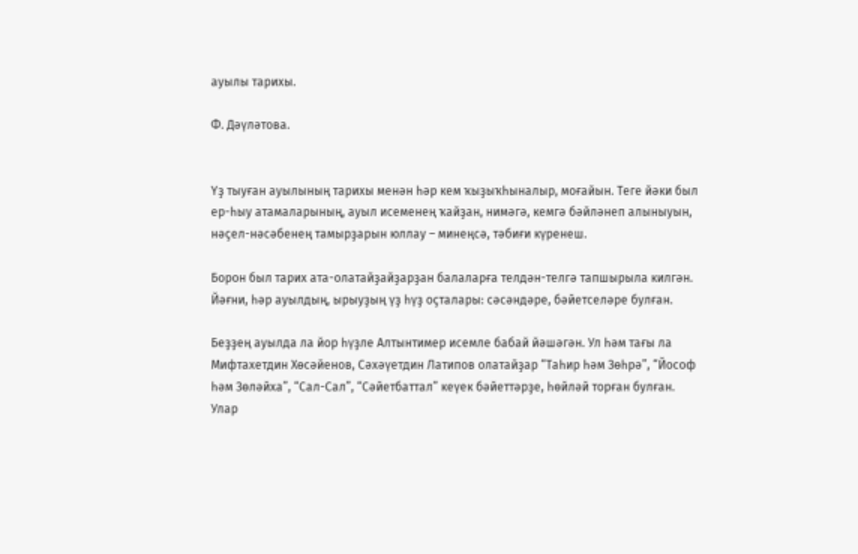ауылы тарихы.

Ф. Дәүләтова.


Үҙ тыуған ауылының тарихы менән һәр кем ҡыҙыҡһыналыр, моғайын. Теге йәки был ер-һыу атамаларының, ауыл исеменең ҡайҙан, нимәгә, кемгә бәйләнеп алыныуын, нәҫел-нәсәбенең тамырҙарын юллау – минеңсә, тәбиғи күренеш.

Борон был тарих ата-олатайҙайҙарҙан балаларға телдән-телгә тапшырыла килгән. Йәғни, һәр ауылдың, ырыуҙың үҙ һүҙ оҫталары: сәсәндәре, бәйетселәре булған.

Беҙҙең ауылда ла йор һүҙле Алтынтимер исемле бабай йәшәгән. Ул һәм тағы ла Мифтахетдин Хөсәйенов, Сәхәүетдин Латипов олатайҙар “Таһир һәм Зөһрә”, “Йософ һәм Зөләйха”, “Сал-Сал”, “Сәйетбаттал” кеүек бәйеттәрҙе, һөйләй торған булған. Улар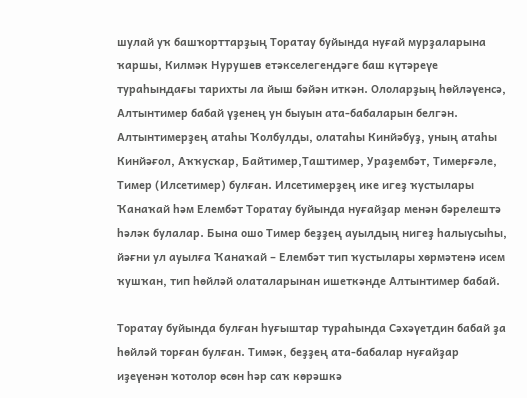шулай уҡ башҡорттарҙың Торатау буйында нуғай мурҙаларына ҡаршы, Килмәк Нурушев етәкселегендәге баш күтәреүе тураһындағы тарихты ла йыш бәйән иткән. Ололарҙың һөйләүенсә, Алтынтимер бабай үҙенең ун быуын ата-бабаларын белгән. Алтынтимерҙең атаһы Ҡолбулды, олатаһы Кинйәбуҙ, уның атаһы Кинйәғол, Аҡҡусҡар, Байтимер,Таштимер, Ураҙембәт, Тимерғәле, Тимер (Илсетимер) булған. Илсетимерҙең ике игеҙ ҡустылары Ҡанаҡай һәм Елембәт Торатау буйында нуғайҙар менән бәрелештә һәләк булалар. Бына ошо Тимер беҙҙең ауылдың нигеҙ һалыусыһы, йәғни ул ауылға Ҡанаҡай – Елембәт тип ҡустылары хөрмәтенә исем ҡушҡан, тип һөйләй олаталарынан ишеткәнде Алтынтимер бабай.

Торатау буйында булған һуғыштар тураһында Сәхәүетдин бабай ҙа һөйләй торған булған. Тимәк, беҙҙең ата-бабалар нуғайҙар иҙеүенән ҡотолор өсөн һәр саҡ көрәшкә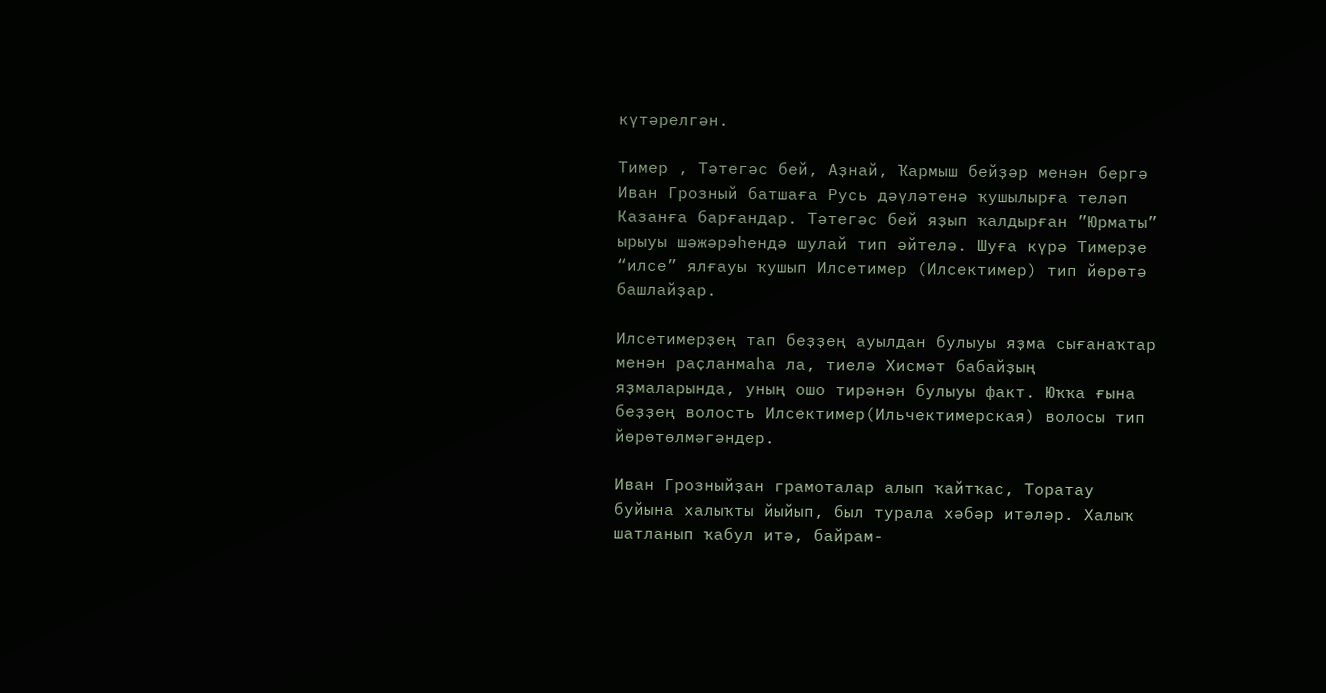күтәрелгән.

Тимер , Тәтегәс бей, Аҙнай, Ҡармыш бейҙәр менән бергә Иван Грозный батшаға Русь дәүләтенә ҡушылырға теләп Казанға барғандар. Тәтегәс бей яҙып ҡалдырған ”Юрматы” ырыуы шәжәрәһендә шулай тип әйтелә. Шуға күрә Тимерҙе “илсе” ялғауы ҡушып Илсетимер (Илсектимер) тип йөрөтә башлайҙар.

Илсетимерҙең тап беҙҙең ауылдан булыуы яҙма сығанаҡтар менән раҫланмаһа ла, тиелә Хисмәт бабайҙың яҙмаларында, уның ошо тирәнән булыуы факт. Юҡҡа ғына беҙҙең волость Илсектимер(Ильчектимерская) волосы тип йөрөтөлмәгәндер.

Иван Грозныйҙан грамоталар алып ҡайтҡас, Торатау буйына халыҡты йыйып, был турала хәбәр итәләр. Халыҡ шатланып ҡабул итә, байрам-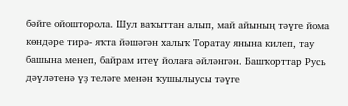бәйге ойошторола. Шул ваҡыттан алып, май айының тәүге йома көндәре тирә- яҡта йәшәгән халыҡ Торатау янына килеп, тау башына менеп, байрам итеү йолаға әйләнгән. Башҡорттар Русь дәүләтенә үҙ теләге менән ҡушылыусы тәүге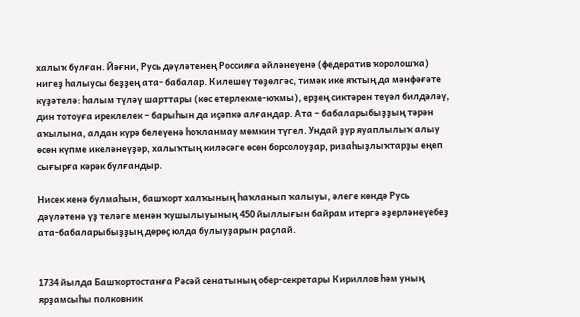халыҡ булған. Йәғни, Русь дәүләтенең Россияға әйләнеүенә (федератив ҡоролошҡа) нигеҙ һалыусы беҙҙең ата- бабалар. Килешеү төҙөлгәс, тимәк ике яҡтың да мәнфәғәте күҙәтелә: һалым түләү шарттары (көс етерлекме-юҡмы), ерҙең сиктәрен теүәл билдәләү, дин тотоуға иреклелек – барыһын да иҫәпкә алғандар. Ата – бабаларыбыҙҙың тәрән аҡылына, алдан күрә белеүенә һоҡланмау мөмкин түгел. Ундай ҙур яуаплылыҡ алыу өсөн күпме икеләнеүҙәр, халыҡтың киләсәге өсөн борсолоуҙар, ризаһыҙлыҡтарҙы еңеп сығырға кәрәк булғандыр.

Нисек кенә булмаһын, башҡорт халҡының һаҡланып ҡалыуы, әлеге көндә Русь дәүләтенә үҙ теләге менән ҡушылыуының 450 йыллығын байрам итергә әҙерләнеүебеҙ ата-бабаларыбыҙҙың дөрөҫ юлда булыуҙарын раҫлай.


1734 йылда Башҡортостанға Рәсәй сенатының обер-секретары Кириллов һәм уның ярҙамсыһы полковник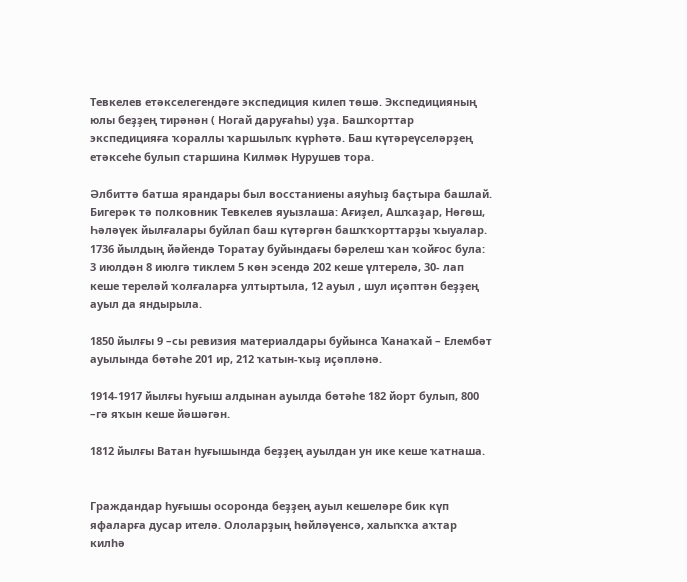Тевкелев етәкселегендәге экспедиция килеп төшә. Экспедицияның юлы беҙҙең тирәнән ( Ногай даруғаһы) уҙа. Башҡорттар экспедицияға ҡораллы ҡаршылыҡ күрһәтә. Баш күтәреүселәрҙең етәксеһе булып старшина Килмәк Нурушев тора.

Әлбиттә батша ярандары был восстаниены аяуһыҙ баҫтыра башлай. Бигерәк тә полковник Тевкелев яуызлаша: Ағиҙел, Ашҡаҙар, Нөгөш, Һәләүек йылғалары буйлап баш күтәргән башҡҡорттарҙы ҡыуалар. 1736 йылдың йәйендә Торатау буйындағы бәрелеш ҡан ҡойғос була: 3 июлдән 8 июлгә тиклем 5 көн эсендә 202 кеше үлтерелә, 30- лап кеше тереләй ҡолғаларға ултыртыла, 12 ауыл , шул иҫәптән беҙҙең ауыл да яндырыла.

1850 йылғы 9 –сы ревизия материалдары буйынса Ҡанаҡай – Елембәт ауылында бөтәһе 201 ир, 212 ҡатын-ҡыҙ иҫәпләнә.

1914-1917 йылғы һуғыш алдынан ауылда бөтәһе 182 йорт булып, 800 –гә яҡын кеше йәшәгән.

1812 йылғы Ватан һуғышында беҙҙең ауылдан ун ике кеше ҡатнаша.


Граждандар һуғышы осоронда беҙҙең ауыл кешеләре бик күп яфаларға дусар ителә. Ололарҙың һөйләүенсә, халыҡҡа аҡтар килһә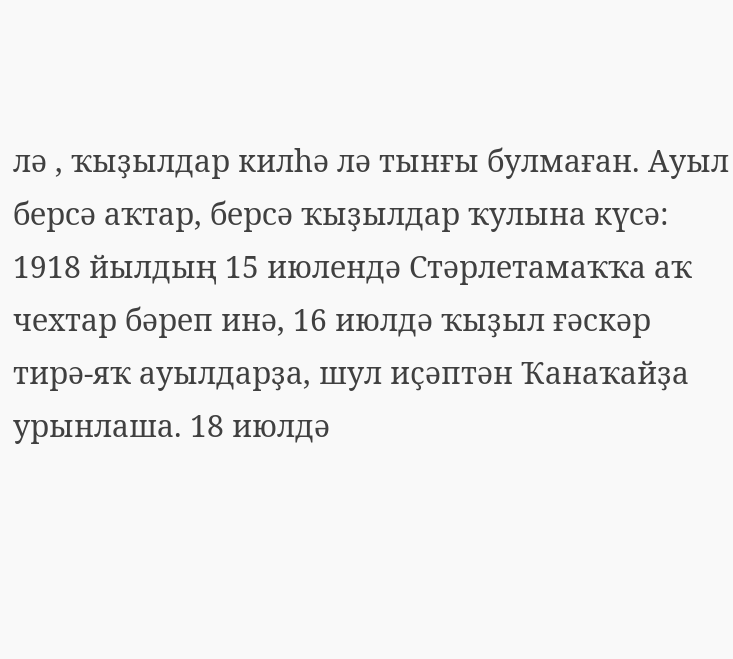лә , ҡыҙылдар килһә лә тынғы булмаған. Ауыл берсә аҡтар, берсә ҡыҙылдар ҡулына күсә: 1918 йылдың 15 июлендә Стәрлетамаҡҡа аҡ чехтар бәреп инә, 16 июлдә ҡыҙыл ғәскәр тирә-яҡ ауылдарҙа, шул иҫәптән Ҡанаҡайҙа урынлаша. 18 июлдә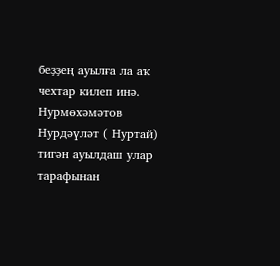беҙҙең ауылға ла аҡ чехтар килеп инә. Нурмөхәмәтов Нурдәүләт ( Нуртай) тигән ауылдаш улар тарафынан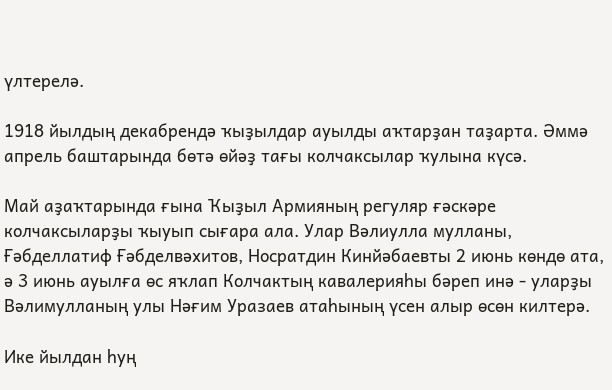үлтерелә.

1918 йылдың декабрендә ҡыҙылдар ауылды аҡтарҙан таҙарта. Әммә апрель баштарында бөтә өйәҙ тағы колчаксылар ҡулына күсә.

Май аҙаҡтарында ғына Ҡыҙыл Армияның регуляр ғәскәре колчаксыларҙы ҡыуып сығара ала. Улар Вәлиулла мулланы, Ғәбделлатиф Ғәбделвәхитов, Носратдин Кинйәбаевты 2 июнь көндө ата, ә 3 июнь ауылға өс яҡлап Колчактың кавалерияһы бәреп инә - уларҙы Вәлимулланың улы Нәғим Уразаев атаһының үсен алыр өсөн килтерә.

Ике йылдан һуң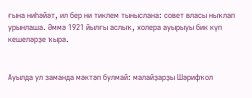ғына ниһәйәт, ил бер ни тиклем тыныслана: совет власы ныҡлап урынлаша. Әммә 1921 йылғы аслыҡ, холера ауырыуы бик күп кешеләрҙе ҡыра.


Ауылда ул заманда мәктәп булмай: малайҙарҙы Шәрифҡол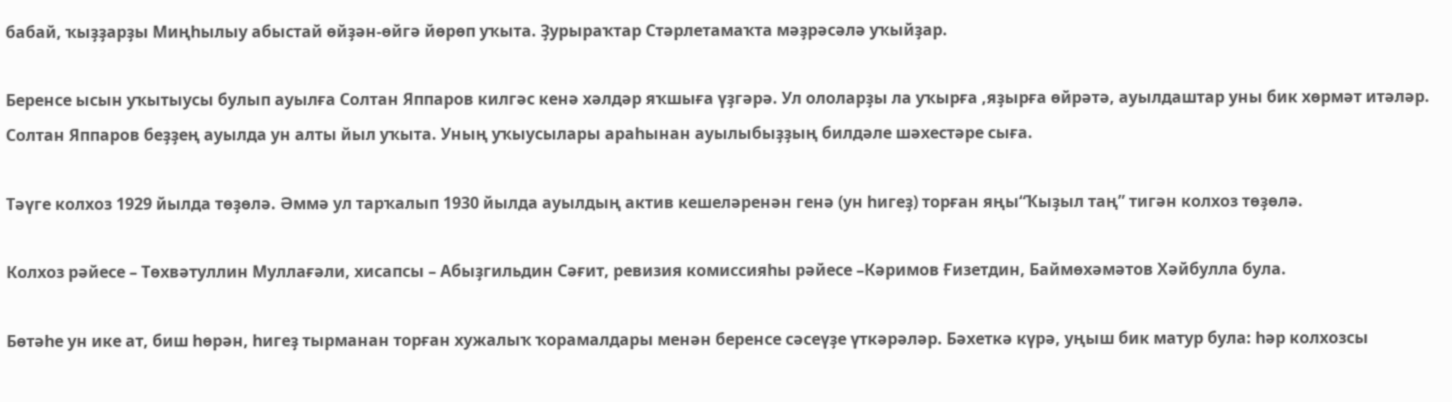бабай, ҡыҙҙарҙы Миңһылыу абыстай өйҙән-өйгә йөрөп уҡыта. Ҙурыраҡтар Стәрлетамаҡта мәҙрәсәлә уҡыйҙар.

Беренсе ысын уҡытыусы булып ауылға Солтан Яппаров килгәс кенә хәлдәр яҡшыға үҙгәрә. Ул ололарҙы ла уҡырға ,яҙырға өйрәтә, ауылдаштар уны бик хөрмәт итәләр. Солтан Яппаров беҙҙең ауылда ун алты йыл уҡыта. Уның уҡыусылары араһынан ауылыбыҙҙың билдәле шәхестәре сыға.

Тәүге колхоз 1929 йылда төҙөлә. Әммә ул тарҡалып 1930 йылда ауылдың актив кешеләренән генә (ун һигеҙ) торған яңы“Ҡыҙыл таң” тигән колхоз төҙөлә.

Колхоз рәйесе – Төхвәтуллин Муллағәли, хисапсы – Абыҙгильдин Сәғит, ревизия комиссияһы рәйесе –Кәримов Ғизетдин, Баймөхәмәтов Хәйбулла була.

Бөтәһе ун ике ат, биш һөрән, һигеҙ тырманан торған хужалыҡ ҡорамалдары менән беренсе сәсеүҙе үткәрәләр. Бәхеткә күрә, уңыш бик матур була: һәр колхозсы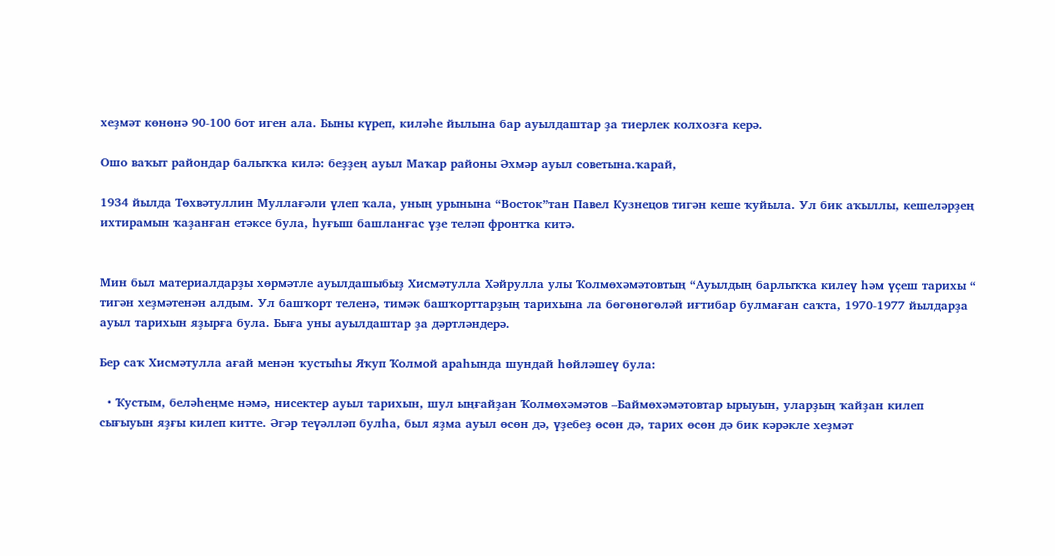хеҙмәт көнөнә 90-100 бот иген ала. Быны күреп, киләһе йылына бар ауылдаштар ҙа тиерлек колхозға керә.

Ошо ваҡыт райондар балыҡҡа килә: беҙҙең ауыл Маҡар районы Әхмәр ауыл советына.ҡарай,

1934 йылда Төхвәтуллин Муллағәли үлеп ҡала, уның урынына “Восток”тан Павел Кузнецов тигән кеше ҡуйыла. Ул бик аҡыллы, кешеләрҙең ихтирамын ҡаҙанған етәксе була, һуғыш башланғас үҙе теләп фронтҡа китә.


Мин был материалдарҙы хөрмәтле ауылдашыбыҙ Хисмәтулла Хәйрулла улы Ҡолмөхәмәтовтың “Ауылдың барлыҡҡа килеү һәм үҫеш тарихы “ тигән хеҙмәтенән алдым. Ул башҡорт теленә, тимәк башҡорттарҙың тарихына ла бөгөнөгөләй иғтибар булмаған саҡта, 1970-1977 йылдарҙа ауыл тарихын яҙырға була. Быға уны ауылдаштар ҙа дәртләндерә.

Бер саҡ Хисмәтулла ағай менән ҡустыһы Яҡуп Ҡолмой араһында шундай һөйләшеү була:

  • Ҡустым, беләһеңме нәмә, нисектер ауыл тарихын, шул ыңғайҙан Ҡолмөхәмәтов –Баймөхәмәтовтар ырыуын, уларҙың ҡайҙан килеп сығыуын яҙғы килеп китте. Әгәр теүәлләп булһа, был яҙма ауыл өсөн дә, үҙебеҙ өсөн дә, тарих өсөн дә бик кәрәкле хеҙмәт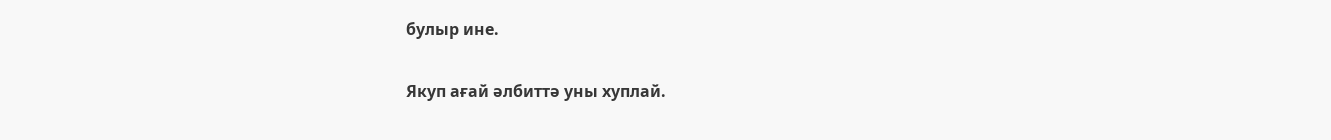булыр ине.

Якуп ағай әлбиттә уны хуплай.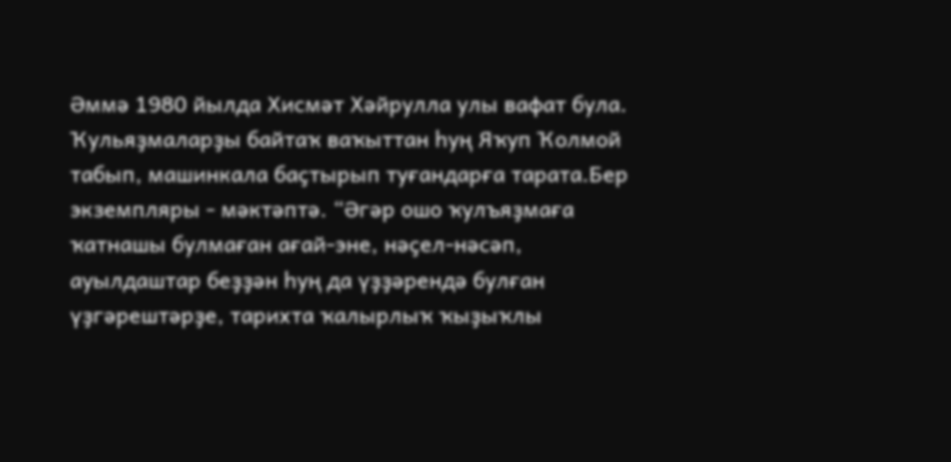Әммә 1980 йылда Хисмәт Хәйрулла улы вафат була. Ҡульяҙмаларҙы байтаҡ ваҡыттан һуң Яҡуп Ҡолмой табып, машинкала баҫтырып туғандарға тарата.Бер экземпляры - мәктәптә. “Әгәр ошо ҡулъяҙмаға ҡатнашы булмаған ағай-эне, нәҫел-нәсәп, ауылдаштар беҙҙән һуң да үҙҙәрендә булған үҙгәрештәрҙе, тарихта ҡалырлыҡ ҡыҙыҡлы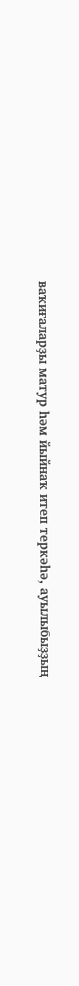ваҡиғаларҙы матур һәм йыйнаҡ итеп теркәһә, ауылыбыҙҙың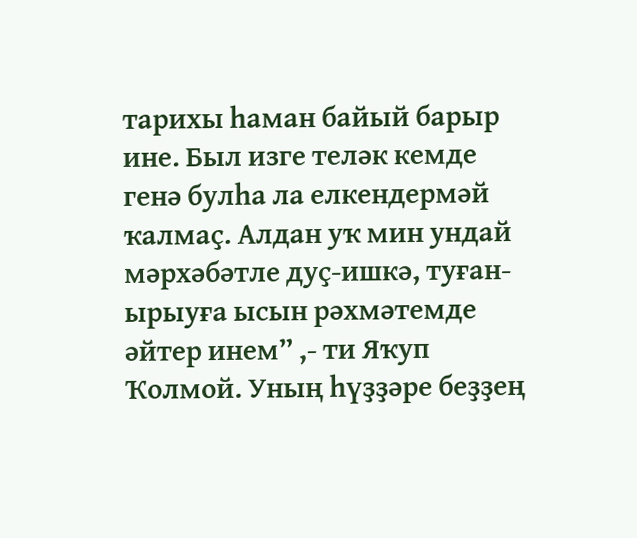тарихы һаман байый барыр ине. Был изге теләк кемде генә булһа ла елкендермәй ҡалмаҫ. Алдан уҡ мин ундай мәрхәбәтле дуҫ-ишкә, туған-ырыуға ысын рәхмәтемде әйтер инем” ,- ти Яҡуп Ҡолмой. Уның һүҙҙәре беҙҙең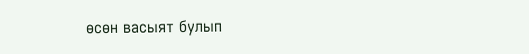өсөн васыят булып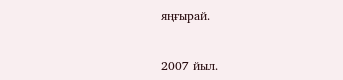яңғырай.


2007 йыл.